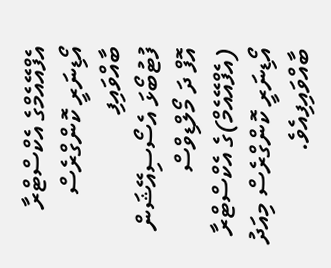އެފްއޭއެމްގެ އެކްސްޓްރާ އޯޑިނަރީ ކޮންގްރެސް ބާއްވައިފި
ފުޓުބޯޅަ އެސޯސިއޭޝަން އޮފް ދަ މޯލްޑިވްސް (އެފްއޭއެމް)ގެ އެކްސްޓްރާ އޯޑިނަރީ ކޮންގްރެސް މިއަދު ބާއްވައިފިއެވެ.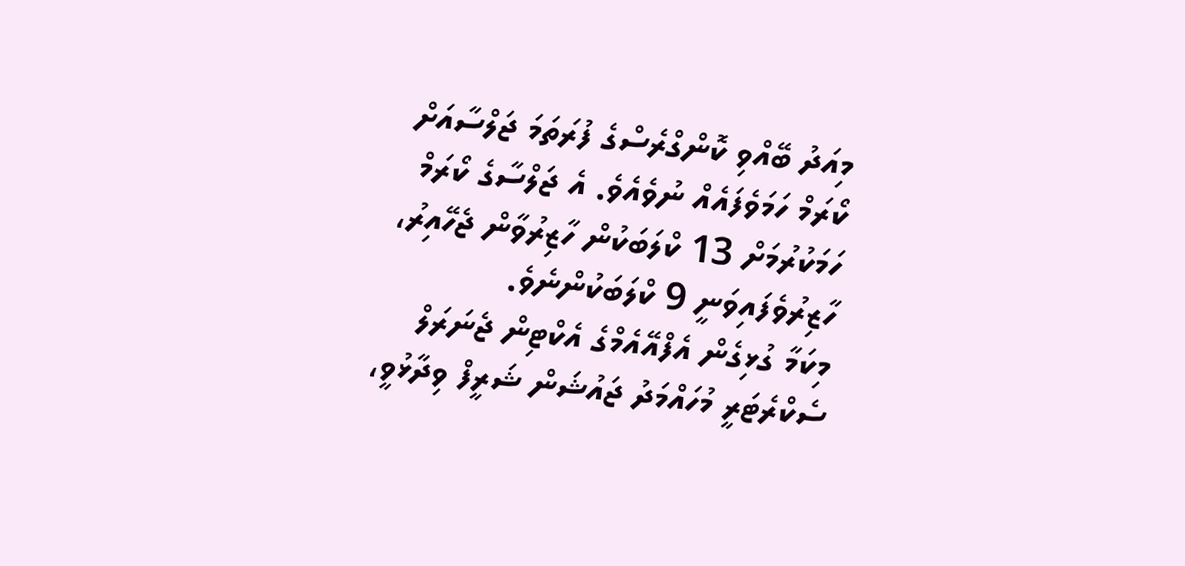މިއަދު ބޭއްވި ކޮންގްރެސްގެ ފުރަތަމަ ޖަލްސާއަށް ކޯރަމް ހަމަވެފައެއް ނުވެއެވެ. އެ ޖަލްސާގެ ކޯރަމް ހަމަކުރުމަށް 13 ކްލަބަކުން ހާޒިރުވާން ޖެހޭއިރު، ހާޒިރުވެފައިވަނީ 9 ކްލަބަކުންނެވެ.
މިކަމާ ގުޅިގެން އެފްއޭއެމްގެ އެކްޓިން ޖެނަރަލް ސެކްރެޓަރީ މުހައްމަދު ޖައުޝަން ޝަރީފް ވިދާޅުވީ،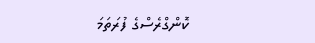ކޮންގްރެސްގެ ފުރަތަމަ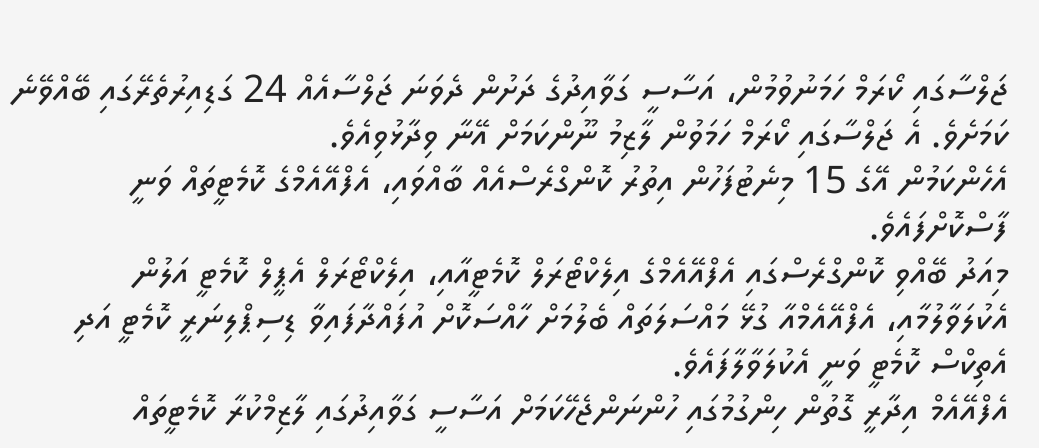ޖަލްސާގައި ކޯރަމް ހަމަނުވުމުން، އަސާސީ ގަވާއިދުގެ ދަށުން ދެވަނަ ޖަލްސާއެއް 24 ގަޑިއިރުތެރޭގައި ބޭއްވޭނެ ކަމަށެވެ. އެ ޖަލްސާގައި ކޯރަމް ހަމަވުން ލާޒިމު ނޫންކަމަށް އޭނާ ވިދާޅުވިއެވެ.
އެހެންކަމުން އޭގެ 15 މިނެޓުފަހުން އިތުރު ކޮންގްރެސްއެއް ބާއްވައި، އެފްއޭއެމްގެ ކޮމެޓީތައް ވަނީ ފާސްކޮށްފައެވެ.
މިއަދު ބޭއްވި ކޮންގްރެސްގައި އެފްއޭއެމްގެ އިލެކްޓޯރަލް ކޮމެޓީއާއި، އިލެކްޓޯރަލް އެޕީލް ކޮމެޓީ އަލުން އެކުލަވާލުމާއި، އެފްއޭއެމްއާ ގުޅޭ މައްސަލަތައް ބެލުމަށް ހާއްސަކޮށް އުފައްދާފައިވާ ޑިސިޕްލިނަރީ ކޮމެޓީ އަދި އެތިކްސް ކޮމެޓީ ވަނީ އެކުލަވާލާފައެވެ.
އެފްއޭއެމް އިދާރީ ގޮތުން ހިންގުމުގައި ހުންނަންޖެހޭކަމަށް އަސާސީ ގަވާއިދުގައި ލާޒިމްކުރާ ކޮމެޓީތައް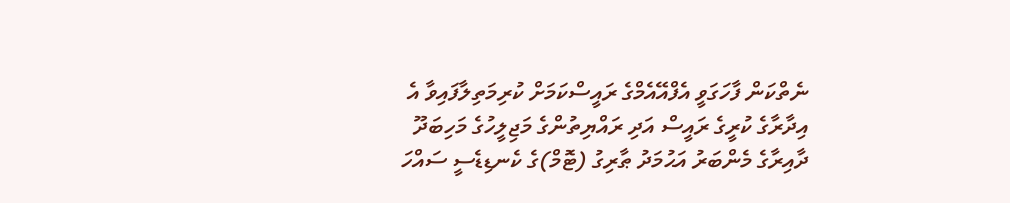ނެތްކަން ފާހަގަވީ އެފްއޭއެމްގެ ރައީސްކަމަށް ކުރިމަތިލާފައިވާ އެ އިދާރާގެ ކުރީގެ ރައީސް އަދި ރައްޔިތުންގެ މަޖިލީހުގެ މަހިބަދޫ ދާއިރާގެ މެންބަރު އަޙުމަދު ޠާރިގު (ޓޮމް)ގެ ކެނޑިޑެސީ ސައްހަ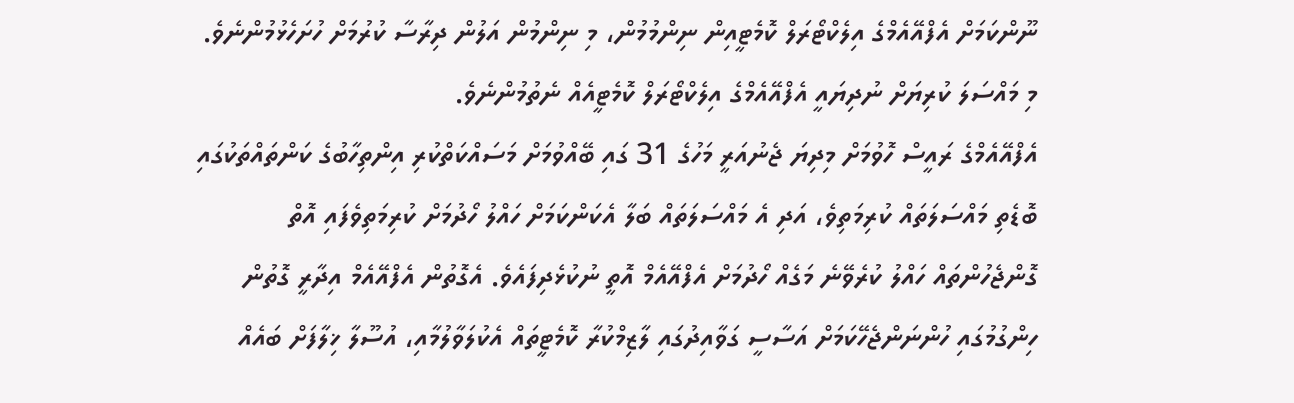ނޫންކަމަށް އެފްއޭއެމްގެ އިލެކްޓޯރަލް ކޮމެޓީއިން ނިންމުމުން، މި ނިންމުން އަލުން ދިރާސާ ކުރުމަށް ހުށަހެޅުމުންނެވެ. މި މައްސަލަ ކުރިޔަށް ނުދިޔައީ އެފްއޭއެމްގެ އިލެކްޓޯރަލް ކޮމެޓީއެއް ނެތުމުންނެވެ.
އެފްއޭއެމްގެ ރައީސް ހޮވުމަށް މިދިޔަ ޖެނުއަރީ މަހުގެ 31 ގައި ބޭއްވުމަށް މަސައްކަތްކުރި އިންތިހާބުގެ ކަންތައްތަކުގައި ބޮޑެތި މައްސަލަތައް ކުރިމަތިވެ، އަދި އެ މައްސަލަތައް ބަލާ އެކަންކަމަށް ހައްލު ހޯދުމަށް ކުރިމަތިވެފައި އޮތް ގޮންޖެހުންތައް ހައްލު ކުރެވޭނެ މަގެއް ހޯދުމަށް އެފްއޭއެމް އޮތީ ނުކުޅެދިފައެވެ. އެގޮތުން އެފްއޭއެމް އިދާރީ ގޮތުން ހިންގުމުގައި ހުންނަންޖެހޭކަމަށް އަސާސީ ގަވާއިދުގައި ލާޒިމްކުރާ ކޮމެޓީތައް އެކުލަވާލުމާއި، އުސޫލާ ޚިލާފަށް ބައެއް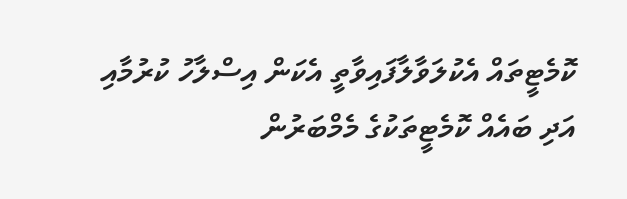ކޮމެޓީތައް އެކުލަވާލާފައިވާތީ އެކަން އިސްލާހު ކުރުމާއި އަދި ބައެއް ކޮމެޓީތަކުގެ މެމްބަރުން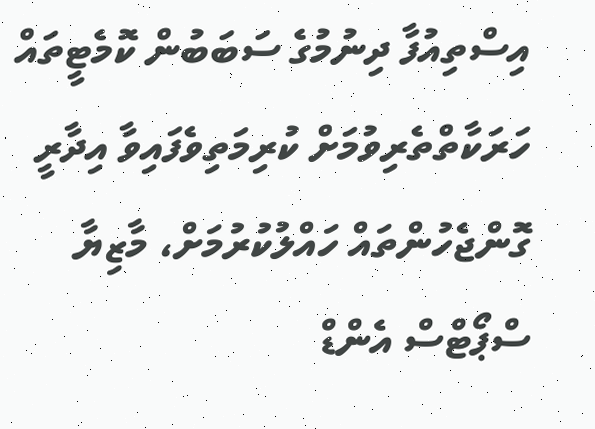އިސްތިއުފާ ދިނުމުގެ ސަބަބުން ކޮމެޓީތައް ހަރަކާތްތެރިވުމަށް ކުރިމަތިވެފައިވާ އިދާރީ ގޮންޖެހުންތައް ހައްލުކުރުމަށް، މާޒިޔާ ސްޕޯޓްސް އެންޑް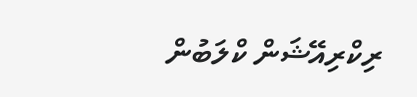ރިކްރިއޭޝަން ކްލަބުން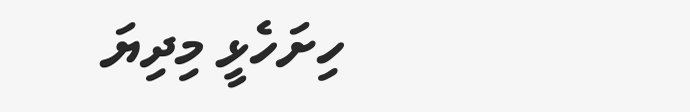ހިށަހެޅީ މިދިޔަ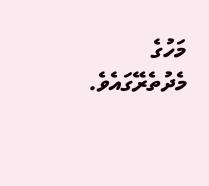މަހުގެ މެދުތެރޭގައެވެ.